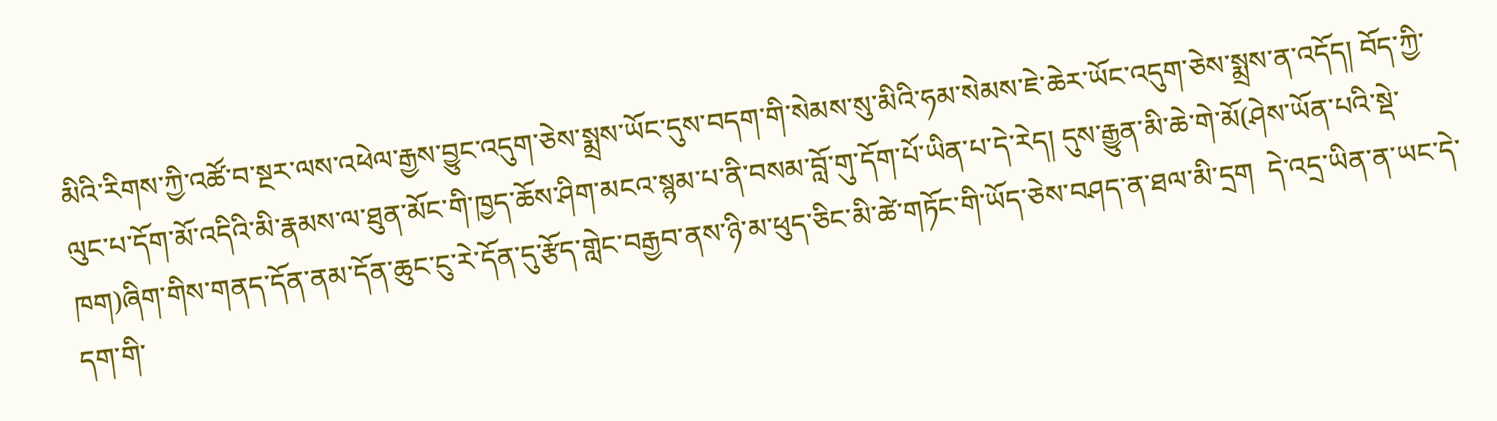མིའི་རིགས་ཀྱི་འཚོ་བ་སྔར་ལས་འཕེལ་རྒྱས་བྱུང་འདུག་ཅེས་སྨྲས་ཡོང་དུས་བདག་གི་སེམས་སུ་མིའི་ཧམ་སེམས་ཇེ་ཆེར་ཡོང་འདུག་ཅེས་སྨྲས་ན་འདོད། བོད་ཀྱི་ལུང་པ་དོག་མོ་འདིའི་མི་རྣམས་ལ་ཐུན་མོང་གི་ཁྱད་ཆོས་ཤིག་མངའ་སྙམ་པ་ནི་བསམ་བློ་གུ་དོག་པོ་ཡིན་པ་དེ་རེད། དུས་རྒྱུན་མི་ཆེ་གེ་མོ(ཤེས་ཡོན་པའི་སྡེ་ཁག)ཞིག་གིས་གནད་དོན་ནམ་དོན་ཆུང་ངུ་རེ་དོན་དུ་རྩོད་གླེང་བརྒྱབ་ནས་ཉི་མ་ཕུད་ཅིང་མི་ཚེ་གཏོང་གི་ཡོད་ཅེས་བཤད་ན་ཐལ་མི་དྲག  དེ་འདྲ་ཡིན་ན་ཡང་དེ་དག་གི་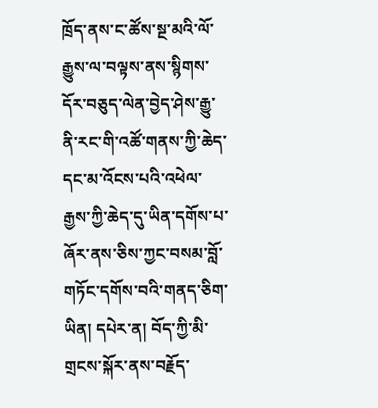ཁྲོད་ནས་ང་ཚོས་སྔ་མའི་ལོ་རྒྱུས་ལ་བལྟས་ནས་སྙིགས་དོར་བཅུད་ལེན་བྱེད་ཤེས་རྒྱུ་ནི་རང་གི་འཚོ་གནས་ཀྱི་ཆེད་དང་མ་འོངས་པའི་འཕེལ་རྒྱས་ཀྱི་ཆེད་དུ་ཡིན་དགོས་པ་ཞོར་ནས་ཅིས་ཀྱང་བསམ་བློ་གཏོང་དགོས་བའི་གནད་ཅིག་ཡིན། དཔེར་ན། བོད་ཀྱི་མི་གྲངས་སྐོར་ནས་བརྗོད་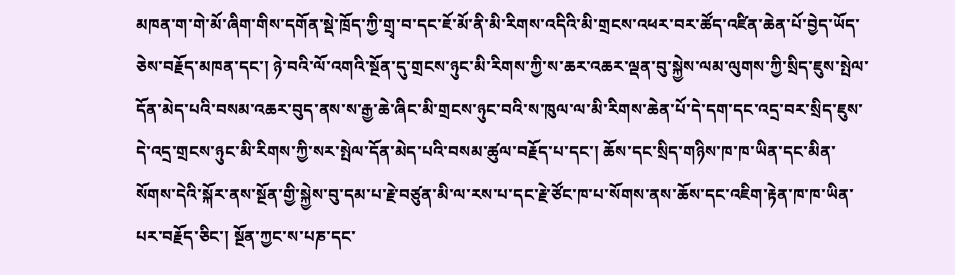མཁན་ག་གེ་མོ་ཞིག་གིས་དགོན་སྡེ་ཁྲོད་ཀྱི་གྲྭ་བ་དང་ཇོ་མོ་ནི་མི་རིགས་འདིའི་མི་གྲངས་འཕར་བར་ཚོད་འཛིན་ཆེན་པོ་བྱེད་ཡོད་ཅེས་བརྗོད་མཁན་དང་། ཉེ་བའི་ལོ་འགའི་སྔོན་དུ་གྲངས་ཉུང་མི་རིགས་ཀྱི་ས་ཆར་འཆར་ལྡན་བུ་སྐྱེས་ལམ་ལུགས་ཀྱི་སྲིད་ཇུས་སྤེལ་དོན་མེད་པའི་བསམ་འཆར་བུད་ནས་ས་རྒྱ་ཆེ་ཞིང་མི་གྲངས་ཉུང་བའི་ས་ཁུལ་ལ་མི་རིགས་ཆེན་པོ་དེ་དག་དང་འདྲ་བར་སྲིད་ཇུས་དེ་འདྲ་གྲངས་ཉུང་མི་རིགས་ཀྱི་སར་སྤེལ་དོན་མེད་པའི་བསམ་ཚུལ་བརྗོད་པ་དང་། ཆོས་དང་སྲིད་གཉིས་ཁ་ཁ་ཡིན་དང་མིན་སོགས་དེའི་སྐོར་ནས་སྔོན་གྱི་སྐྱེས་བུ་དམ་པ་རྗེ་བཙུན་མི་ལ་རས་པ་དང་རྗེ་ཙོང་ཁ་པ་སོགས་ནས་ཆོས་དང་འཇིག་རྟེན་ཁ་ཁ་ཡིན་པར་བརྗོད་ཅིང་། སྔོན་ཀྱང་ས་པཎ་དང་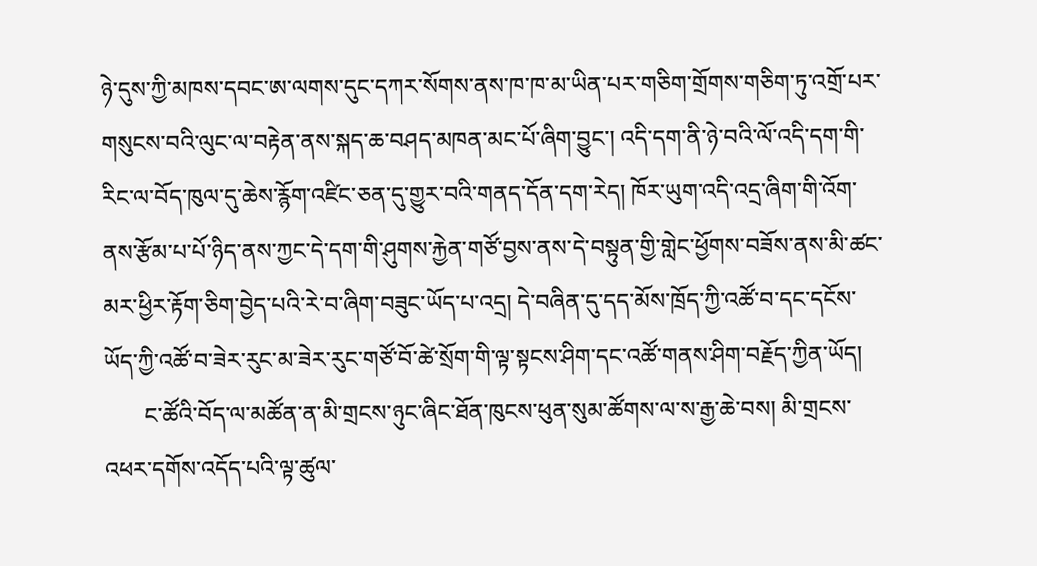ཉེ་དུས་ཀྱི་མཁས་དབང་ཨ་ལགས་དུང་དཀར་སོགས་ནས་ཁ་ཁ་མ་ཡིན་པར་གཅིག་གྲོགས་གཅིག་ཏུ་འགྲོ་པར་གསུངས་བའི་ལུང་ལ་བརྟེན་ནས་སྐད་ཆ་བཤད་མཁན་མང་པོ་ཞིག་བྱུང་། འདི་དག་ནི་ཉེ་བའི་ལོ་འདི་དག་གི་རིང་ལ་བོད་ཁུལ་དུ་ཆེས་རྙོག་འཛིང་ཅན་དུ་གྱུར་བའི་གནད་དོན་དག་རེད། ཁོར་ཡུག་འདི་འདྲ་ཞིག་གི་འོག་ནས་རྩོམ་པ་པོ་ཉིད་ནས་ཀྱང་དེ་དག་གི་ཤུགས་རྐྱེན་གཙོ་བྱས་ནས་དེ་བསྟུན་གྱི་གླེང་ཕྱོགས་བཟོས་ནས་མི་ཚང་མར་ཕྱིར་རྟོག་ཅིག་བྱེད་པའི་རེ་བ་ཞིག་བཟུང་ཡོད་པ་འདྲ། དེ་བཞིན་དུ་དད་མོས་ཁྲོད་ཀྱི་འཚོ་བ་དང་དངོས་ཡོད་ཀྱི་འཚོ་བ་ཟེར་རུང་མ་ཟེར་རུང་གཙོ་བོ་ཚེ་སྲོག་གི་ལྟ་སྟངས་ཤིག་དང་འཚོ་གནས་ཤིག་བརྗོད་ཀྱིན་ཡོད།
       ང་ཚོའི་བོད་ལ་མཚོན་ན་མི་གྲངས་ཉུང་ཞིང་ཐོན་ཁུངས་ཕུན་སུམ་ཚོགས་ལ་ས་རྒྱ་ཆེ་བས། མི་གྲངས་འཕར་དགོས་འདོད་པའི་ལྟ་ཚུལ་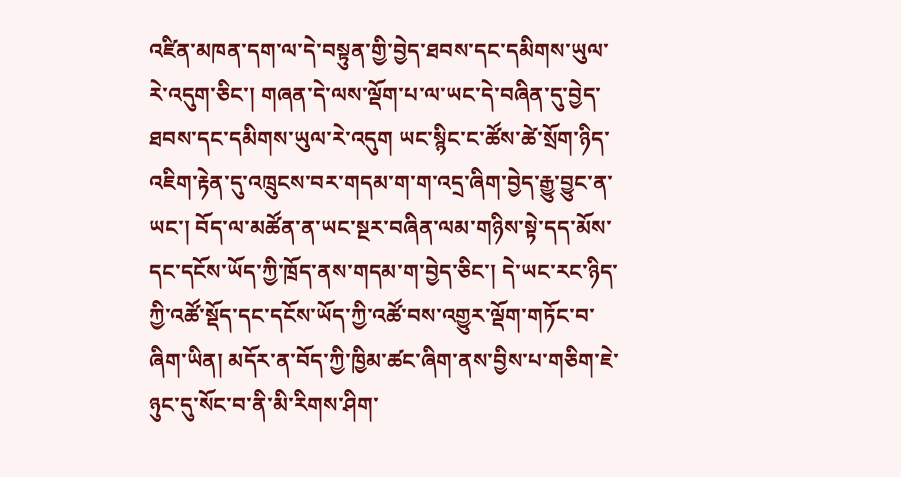འཛིན་མཁན་དག་ལ་དེ་བསྟུན་གྱི་བྱེད་ཐབས་དང་དམིགས་ཡུལ་རེ་འདུག་ཅིང་། གཞན་དེ་ལས་ལྡོག་པ་ལ་ཡང་དེ་བཞིན་དུ་བྱེད་ཐབས་དང་དམིགས་ཡུལ་རེ་འདུག ཡང་སྙིང་ང་ཚོས་ཚེ་སྲོག་ཉིད་འཇིག་རྟེན་དུ་འཁྲུངས་བར་གདམ་ག་ག་འདྲ་ཞིག་བྱེད་རྒྱུ་བྱུང་ན་ཡང་། བོད་ལ་མཚོན་ན་ཡང་སྔར་བཞིན་ལམ་གཉིས་སྟེ་དད་མོས་དང་དངོས་ཡོད་ཀྱི་ཁྲོད་ནས་གདམ་ག་བྱེད་ཅིང་། དེ་ཡང་རང་ཉིད་ཀྱི་འཚོ་སྡོད་དང་དངོས་ཡོད་ཀྱི་འཚོ་བས་འགྱུར་ལྡོག་གཏོང་བ་ཞིག་ཡིན། མདོར་ན་བོད་ཀྱི་ཁྱིམ་ཚང་ཞིག་ནས་བྱིས་པ་གཅིག་ཇེ་ཉུང་དུ་སོང་བ་ནི་མི་རིགས་ཤིག་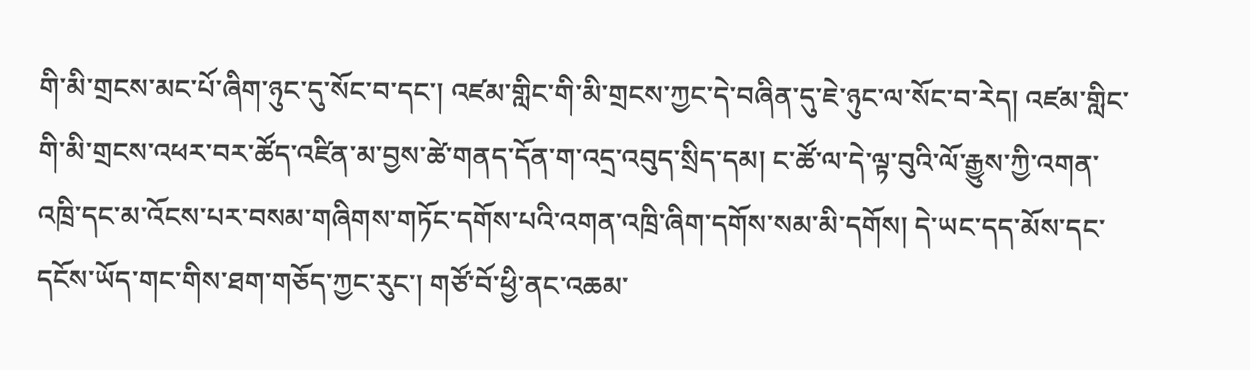གི་མི་གྲངས་མང་པོ་ཞིག་ཉུང་དུ་སོང་བ་དང་། འཛམ་གླིང་གི་མི་གྲངས་ཀྱང་དེ་བཞིན་དུ་ཇེ་ཉུང་ལ་སོང་བ་རེད། འཛམ་གླིང་གི་མི་གྲངས་འཕར་བར་ཚོད་འཛིན་མ་བྱས་ཚེ་གནད་དོན་ག་འདྲ་འབུད་སྲིད་དམ། ང་ཚོ་ལ་དེ་ལྟ་བུའི་ལོ་རྒྱུས་ཀྱི་འགན་འཁྲི་དང་མ་འོངས་པར་བསམ་གཞིགས་གཏོང་དགོས་པའི་འགན་འཁྲི་ཞིག་དགོས་སམ་མི་དགོས། དེ་ཡང་དད་མོས་དང་དངོས་ཡོད་གང་གིས་ཐག་གཅོད་ཀྱང་རུང་། གཙོ་བོ་ཕྱི་ནང་འཆམ་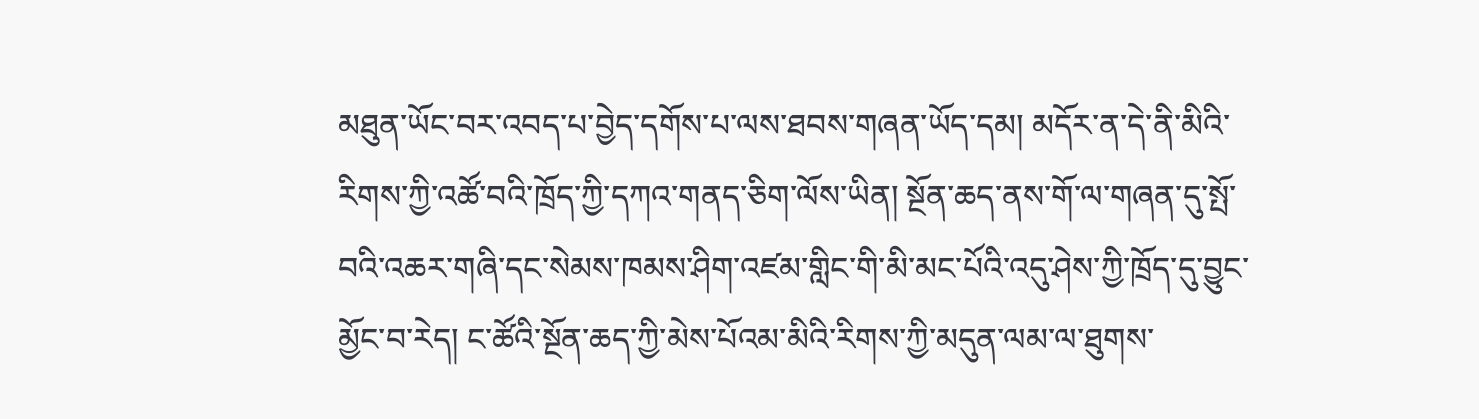མཐུན་ཡོང་བར་འབད་པ་བྱེད་དགོས་པ་ལས་ཐབས་གཞན་ཡོད་དམ། མདོར་ན་དེ་ནི་མིའི་རིགས་ཀྱི་འཚོ་བའི་ཁྲོད་ཀྱི་དཀའ་གནད་ཅིག་ལོས་ཡིན། སྔོན་ཆད་ནས་གོ་ལ་གཞན་དུ་སྤོ་བའི་འཆར་གཞི་དང་སེམས་ཁམས་ཤིག་འཛམ་གླིང་གི་མི་མང་པོའི་འདུ་ཤེས་ཀྱི་ཁྲོད་དུ་བྱུང་མྱོང་བ་རེད། ང་ཚོའི་སྔོན་ཆད་ཀྱི་མེས་པོའམ་མིའི་རིགས་ཀྱི་མདུན་ལམ་ལ་ཐུགས་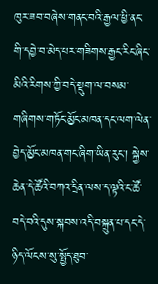ཁུར་ཟབ་བཞེས་གནང་བའི་རྒྱལ་ཕྱི་ནང་གི་དབྱེ་བ་མེད་པར་གཟིགས་རྒྱང་རིང་ཞིང་མིའི་རིགས་ཀྱི་བདེ་སྡུག་ལ་བསམ་གཞིགས་གཏོང་མྱོང་མཁན་དང་ལག་ལེན་བྱེད་མྱོང་མཁན་གང་ཞིག་ཡིན་རུང་། སྐྱེས་ཆེན་དེ་ཚོའི་བཀའ་དྲིན་ལས་ད་ལྟའི་ང་ཚོ་བདེ་བའི་དུས་སྐབས་འདི་བསྐྲུན་པ་དང་དེ་ཉིད་ལོངས་སུ་སྤྱོད་ཐུབ་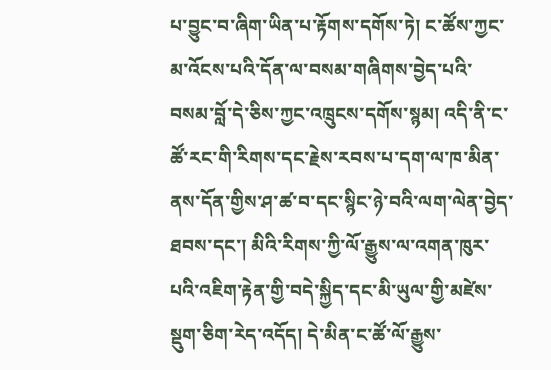པ་བྱུང་བ་ཞིག་ཡིན་པ་རྟོགས་དགོས་ཏེ། ང་ཚོས་ཀྱང་མ་འོངས་པའི་དོན་ལ་བསམ་གཞིགས་བྱེད་པའི་བསམ་བློ་དེ་ཅིས་ཀྱང་འཁྲུངས་དགོས་སྙམ། འདི་ནི་ང་ཚོ་རང་གི་རིགས་དང་རྗེས་རབས་པ་དག་ལ་ཁ་མིན་ནས་དོན་གྱིས་ཤ་ཚ་བ་དང་སྙིང་ཉེ་བའི་ལག་ལེན་བྱེད་ཐབས་དང་། མིའི་རིགས་ཀྱི་ལོ་རྒྱུས་ལ་འགན་ཁུར་པའི་འཇིག་རྟེན་གྱི་བདེ་སྐྱིད་དང་མི་ཡུལ་གྱི་མཛེས་སྡུག་ཅིག་རེད་འདོད། དེ་མིན་ང་ཚོ་ལོ་རྒྱུས་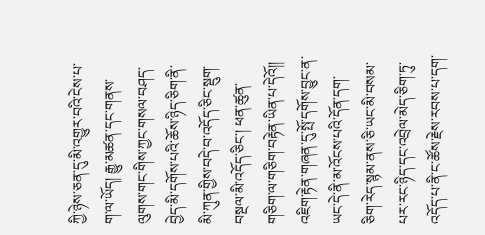ཀྱི་ཉེས་ཅན་དུ་མི་འགྱུར་བའི་ངེས་པ་ག་ལ་ཡོད། རྒྱུ་མཚན་དང་གནས་ལུགས་གང་གིས་ཀྱང་གསལ་བཤད་བྱེད་མི་དགོས་པའི་ཆོས་ཉིད་ཅིག་ནི་མི་ཀུན་གྱིས་བདེ་བ་འདོད་ཅིང་སྡུག་བསྔལ་མི་འདོད་ཅིང་། ཕན་ཚུན་གཅིག་ལ་གཅིག་བརྟེན་ཡིན་པ་དེའོ།། འཇིག་རྟེན་གཞན་དུ་སྤོ་དགོས་བྱུང་ན་ཡང་དེ་ནི་མ་འོངས་པའི་དོན་དག་ཅིག་རེད་སྙམ་ནས་ཅི་ཡང་མི་བསམ་པར་རང་ཉིད་དང་འབྲེལ་མེད་ཅིག་ཏུ་འདོད་པ་ནི་ང་ཚོས་རྗེས་རབས་པ་དག་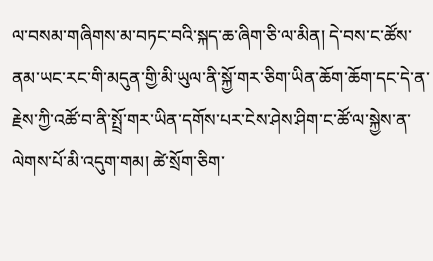ལ་བསམ་གཞིགས་མ་བཏང་བའི་སྐད་ཆ་ཞིག་ཅི་ལ་མིན། དེ་བས་ང་ཚོས་ནམ་ཡང་རང་གི་མདུན་གྱི་མི་ཡུལ་ནི་སྐྱོ་གར་ཅིག་ཡིན་ཆོག་ཆོག་དང་དེ་ན་རྗེས་ཀྱི་འཚོ་བ་ནི་སྤྲོ་གར་ཡིན་དགོས་པར་ངེས་ཤེས་ཤིག་ང་ཚོ་ལ་སྐྱེས་ན་ལེགས་པོ་མི་འདུག་གམ། ཚེ་སྲོག་ཅིག་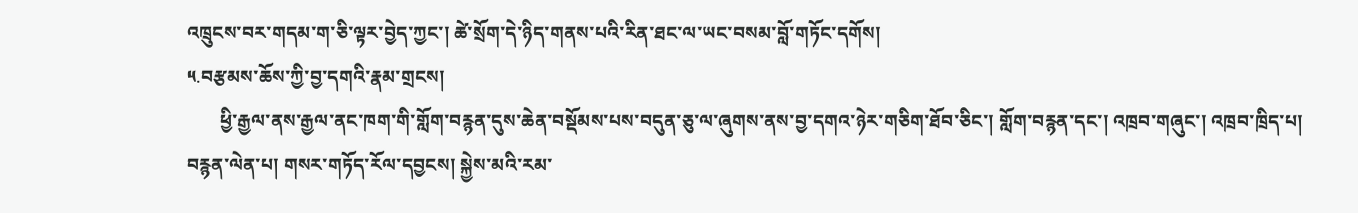འཁྲུངས་བར་གདམ་ག་ཅི་ལྟར་བྱེད་ཀྱང་། ཚེ་སྲོག་དེ་ཉིད་གནས་པའི་རིན་ཐང་ལ་ཡང་བསམ་བློ་གཏོང་དགོས།
༥.བརྩམས་ཆོས་ཀྱི་བྱ་དགའི་རྣམ་གྲངས།
       ཕྱི་རྒྱལ་ནས་རྒྱལ་ནང་ཁག་གི་གློག་བརྙན་དུས་ཆེན་བསྡོམས་པས་བདུན་ཅུ་ལ་ཞུགས་ནས་བྱ་དགའ་ཉེར་གཅིག་ཐོབ་ཅིང་། གློག་བརྙན་དང་། འཁྲབ་གཞུང་། འཁྲབ་ཁྲིད་པ། བརྙན་ལེན་པ། གསར་གཏོད་རོལ་དབྱངས། སྐྱེས་མའི་རམ་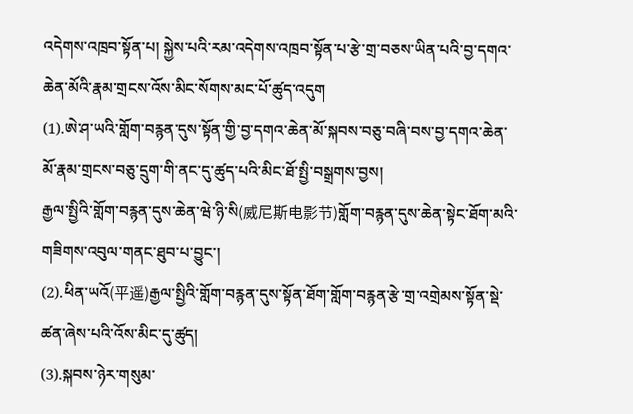འདེགས་འཁྲབ་སྟོན་པ། སྐྱེས་པའི་རམ་འདེགས་འཁྲབ་སྟོན་པ་རྩེ་གྲ་བཅས་ཡིན་པའི་བྱ་དགའ་ཆེན་མོའི་རྣམ་གྲངས་འོས་མིང་སོགས་མང་པོ་ཚུད་འདུག
(1).ཨེ་ཤ་ཡའི་གློག་བརྙན་དུས་སྟོན་གྱི་བྱ་དགའ་ཆེན་མོ་སྐབས་བཅུ་བཞི་བས་བྱ་དགའ་ཆེན་མོ་རྣམ་གྲངས་བཅུ་དྲུག་གི་ནང་དུ་ཚུད་པའི་མིང་ཐོ་སྤྱི་བསྒྲགས་བྱས།
རྒྱལ་སྤྱིའི་གློག་བརྙན་དུས་ཆེན་ཝེ་ཉི་སི(威尼斯电影节)གློག་བརྙན་དུས་ཆེན་སྟེང་ཐོག་མའི་གཟིགས་འབུལ་གནང་ཐུབ་པ་བྱུང་།
(2).ཕིན་ཡའོ(平遥)རྒྱལ་སྤྱིའི་གློག་བརྙན་དུས་སྟོན་ཐོག་གློག་བརྙན་རྩེ་གྲ་འགྲེམས་སྟོན་སྡེ་ཚན་ཞེས་པའི་འོས་མིང་དུ་ཚུད།
(3).སྐབས་ཉེར་གསུམ་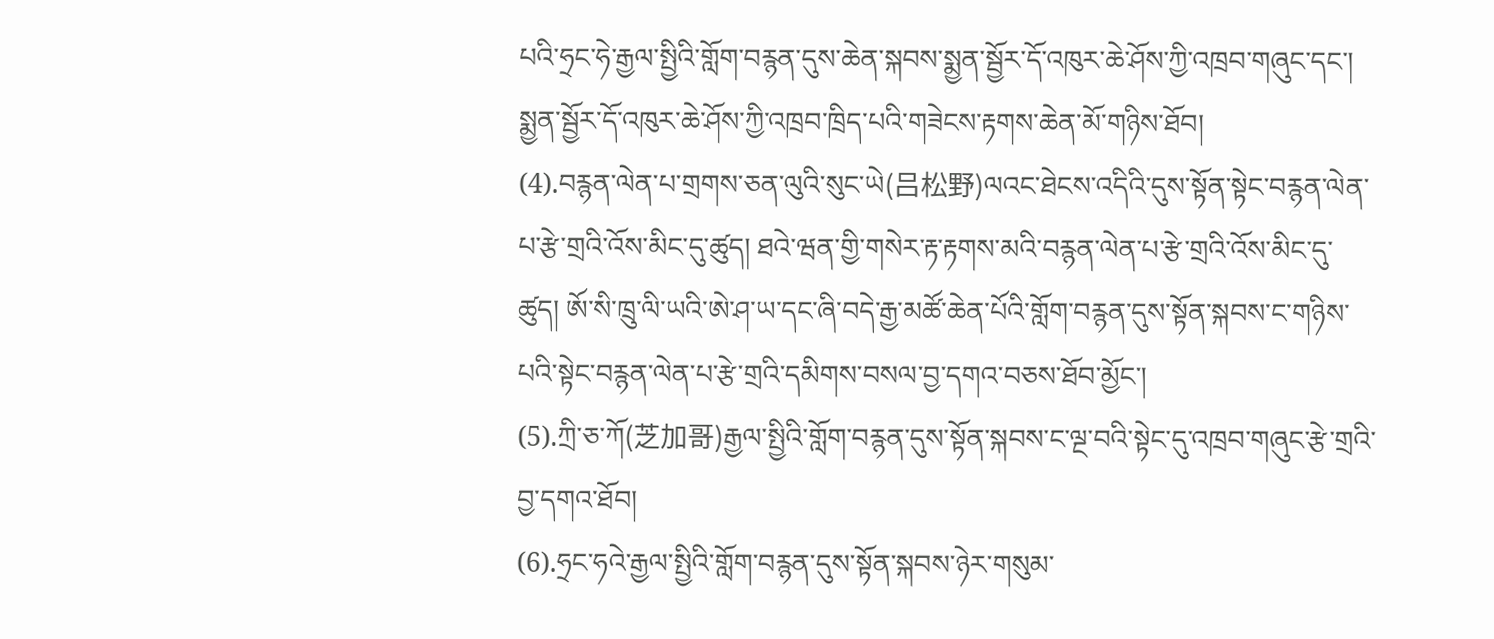པའི་ཧྲང་ཧེ་རྒྱལ་སྤྱིའི་གློག་བརྙན་དུས་ཆེན་སྐབས་སྨྱན་སྦྱོར་དོ་འཁུར་ཆེ་ཤོས་ཀྱི་འཁྲབ་གཞུང་དང་། སྨྱན་སྦྱོར་དོ་འཁུར་ཆེ་ཤོས་ཀྱི་འཁྲབ་ཁྲིད་པའི་གཟེངས་རྟགས་ཆེན་མོ་གཉིས་ཐོབ།
(4).བརྙན་ལེན་པ་གྲགས་ཅན་ལུའི་སུང་ཡེ(吕松野)ལའང་ཐེངས་འདིའི་དུས་སྟོན་སྟེང་བརྙན་ལེན་པ་རྩེ་གྲའི་འོས་མིང་དུ་ཚུད། ཐའེ་ཝན་གྱི་གསེར་རྟ་རྟགས་མའི་བརྙན་ལེན་པ་རྩེ་གྲའི་འོས་མིང་དུ་ཚུད། ཨོ་སི་ཁྲུ་ལི་ཡའི་ཨེ་ཤ་ཡ་དང་ཞི་བདེ་རྒྱ་མཚོ་ཆེན་པོའི་གློག་བརྙན་དུས་སྟོན་སྐབས་ང་གཉིས་པའི་སྟེང་བརྙན་ལེན་པ་རྩེ་གྲའི་དམིགས་བསལ་བྱ་དགའ་བཅས་ཐོབ་མྱོང་།
(5).ཀྲི་ཅ་ཀོ(芝加哥)རྒྱལ་སྤྱིའི་གློག་བརྙན་དུས་སྟོན་སྐབས་ང་ལྔ་བའི་སྟེང་དུ་འཁྲབ་གཞུང་རྩེ་གྲའི་བྱ་དགའ་ཐོབ།
(6).ཧྲང་ཧའེ་རྒྱལ་སྤྱིའི་གློག་བརྙན་དུས་སྟོན་སྐབས་ཉེར་གསུམ་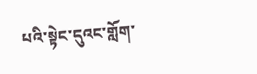པའི་སྟེང་དུའང་གློག་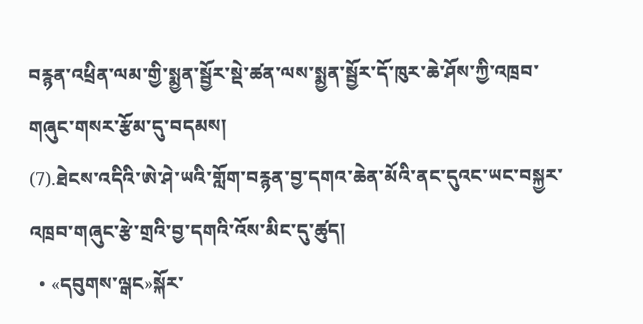བརྙན་འཕྲིན་ལམ་གྱི་སྨྱན་སྦྱོར་སྡེ་ཚན་ལས་སྨྱན་སྦྱོར་དོ་ཁུར་ཆེ་ཤོས་ཀྱི་འཁྲབ་གཞུང་གསར་རྩོམ་དུ་བདམས།
(7).ཐེངས་འདིའི་ཨེ་ཤེ་ཡའི་གློག་བརྙན་བྱ་དགའ་ཆེན་མོའི་ནང་དུའང་ཡང་བསྐྱར་འཁྲབ་གཞུང་རྩེ་གྲའི་བྱ་དགའི་འོས་མིང་དུ་ཚུད།
  • «དབུགས་ལྒང»སྐོར་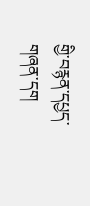གྱི་བརྙན་དཔྱད་གཞན་དག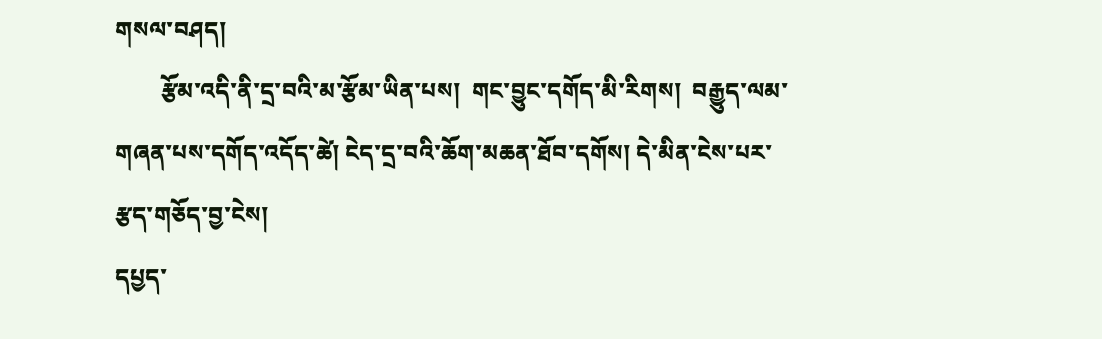གསལ་བཤད།
        རྩོམ་འདི་ནི་དྲ་བའི་མ་རྩོམ་ཡིན་པས།  གང་བྱུང་དགོད་མི་རིགས།  བརྒྱུད་ལམ་གཞན་པས་དགོད་འདོད་ཚེ། ངེད་དྲ་བའི་ཆོག་མཆན་ཐོབ་དགོས། དེ་མིན་ངེས་པར་རྩད་གཅོད་བྱ་ངེས།
དཔྱད་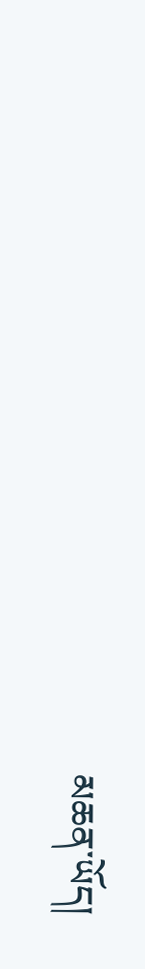མཆན་ཡོད།